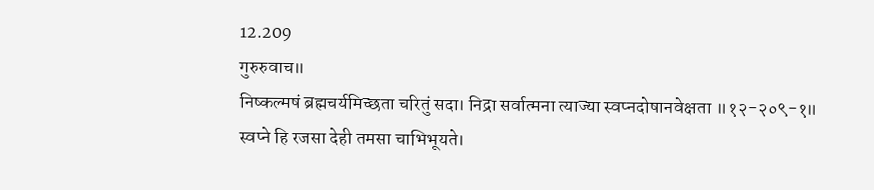12.209
गुरुरुवाच॥
निष्कल्मषं ब्रह्मचर्यमिच्छता चरितुं सदा। निद्रा सर्वात्मना त्याज्या स्वप्नदोषानवेक्षता ॥१२-२०९-१॥
स्वप्ने हि रजसा देही तमसा चाभिभूयते।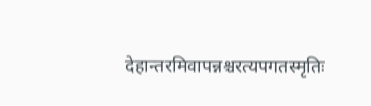देहान्तरमिवापन्नश्चरत्यपगतस्मृतिः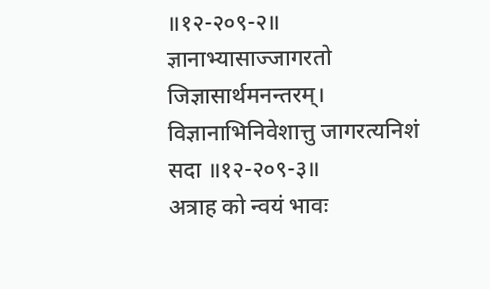॥१२-२०९-२॥
ज्ञानाभ्यासाज्जागरतो जिज्ञासार्थमनन्तरम्। विज्ञानाभिनिवेशात्तु जागरत्यनिशं सदा ॥१२-२०९-३॥
अत्राह को न्वयं भावः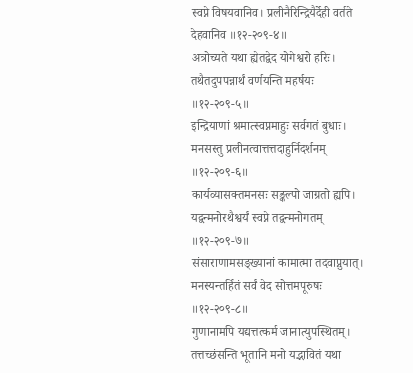स्वप्ने विषयवानिव। प्रलीनैरिन्द्रियैर्देही वर्तते देहवानिव ॥१२-२०९-४॥
अत्रोच्यते यथा ह्येतद्वेद योगेश्वरो हरिः। तथैतदुपपन्नार्थं वर्णयन्ति महर्षयः ॥१२-२०९-५॥
इन्द्रियाणां श्रमात्स्वप्नमाहुः सर्वगतं बुधाः। मनसस्तु प्रलीनत्वात्तत्तदाहुर्निदर्शनम् ॥१२-२०९-६॥
कार्यव्यासक्तमनसः सङ्कल्पो जाग्रतो ह्यपि। यद्वन्मनोरथैश्वर्यं स्वप्ने तद्वन्मनोगतम् ॥१२-२०९-७॥
संसाराणामसङ्ख्यानां कामात्मा तदवाप्नुयात्। मनस्यन्तर्हितं सर्वं वेद सोत्तमपूरुषः ॥१२-२०९-८॥
गुणानामपि यद्यत्तत्कर्म जानात्युपस्थितम्। तत्तच्छंसन्ति भूतानि मनो यद्भावितं यथा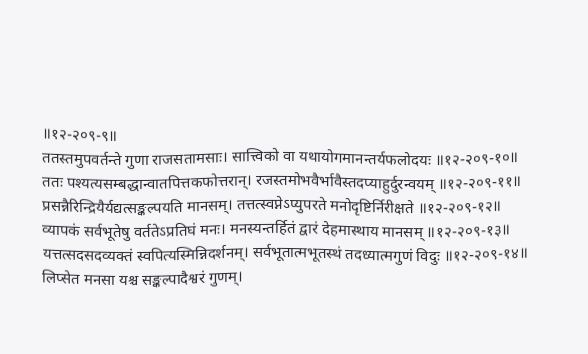॥१२-२०९-९॥
ततस्तमुपवर्तन्ते गुणा राजसतामसाः। सात्त्विको वा यथायोगमानन्तर्यफलोदयः ॥१२-२०९-१०॥
ततः पश्यत्यसम्बद्धान्वातपित्तकफोत्तरान्। रजस्तमोभवैर्भावैस्तदप्याहुर्दुरन्वयम् ॥१२-२०९-११॥
प्रसन्नैरिन्द्रियैर्यद्यत्सङ्कल्पयति मानसम्। तत्तत्स्वप्नेऽप्युपरते मनोदृष्टिर्निरीक्षते ॥१२-२०९-१२॥
व्यापकं सर्वभूतेषु वर्ततेऽप्रतिघं मनः। मनस्यन्तर्हितं द्वारं देहमास्थाय मानसम् ॥१२-२०९-१३॥
यत्तत्सदसदव्यक्तं स्वपित्यस्मिन्निदर्शनम्। सर्वभूतात्मभूतस्थं तदध्यात्मगुणं विदुः ॥१२-२०९-१४॥
लिप्सेत मनसा यश्च सङ्कल्पादैश्वरं गुणम्।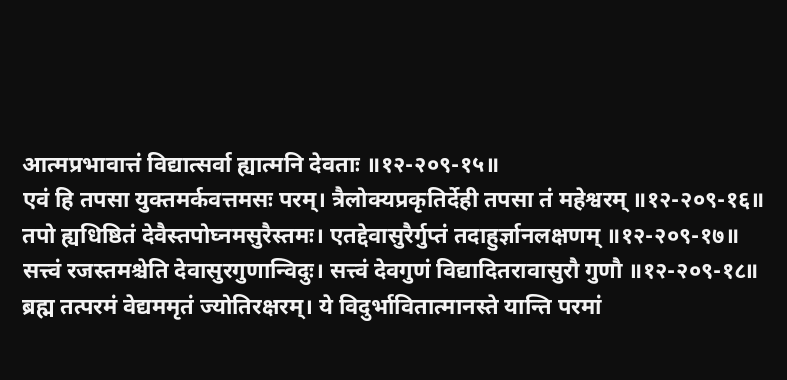आत्मप्रभावात्तं विद्यात्सर्वा ह्यात्मनि देवताः ॥१२-२०९-१५॥
एवं हि तपसा युक्तमर्कवत्तमसः परम्। त्रैलोक्यप्रकृतिर्देही तपसा तं महेश्वरम् ॥१२-२०९-१६॥
तपो ह्यधिष्ठितं देवैस्तपोघ्नमसुरैस्तमः। एतद्देवासुरैर्गुप्तं तदाहुर्ज्ञानलक्षणम् ॥१२-२०९-१७॥
सत्त्वं रजस्तमश्चेति देवासुरगुणान्विदुः। सत्त्वं देवगुणं विद्यादितरावासुरौ गुणौ ॥१२-२०९-१८॥
ब्रह्म तत्परमं वेद्यममृतं ज्योतिरक्षरम्। ये विदुर्भावितात्मानस्ते यान्ति परमां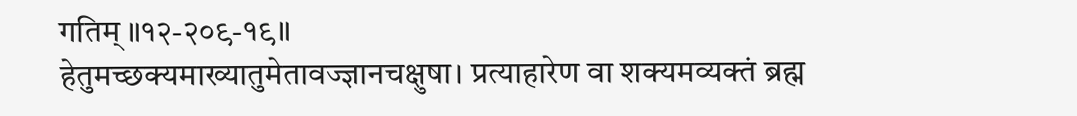गतिम् ॥१२-२०९-१९॥
हेतुमच्छक्यमाख्यातुमेतावज्ज्ञानचक्षुषा। प्रत्याहारेण वा शक्यमव्यक्तं ब्रह्म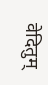वेदितुम्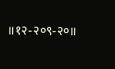॥१२-२०९-२०॥